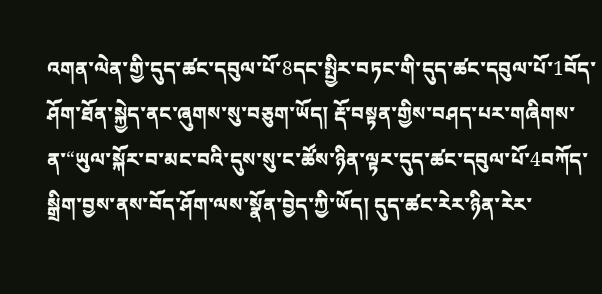འགན་ལེན་གྱི་དུད་ཚང་དབུལ་པོ་8དང་སྤྱིར་བཏང་གི་དུད་ཚང་དབུལ་པོ་1བོད་ཤོག་ཐོན་སྐྱེད་ནང་ཞུགས་སུ་བཅུག་ཡོད། རྡོ་བསྟན་གྱིས་བཤད་པར་གཞིགས་ན་“ཡུལ་སྐོར་བ་མང་བའི་དུས་སུ་ང་ཚོས་ཉིན་ལྟར་དུད་ཚང་དབུལ་པོ་4བཀོད་སྒྲིག་བྱས་ནས་བོད་ཤོག་ལས་སྣོན་བྱེད་ཀྱི་ཡོད། དུད་ཚང་རེར་ཉིན་རེར་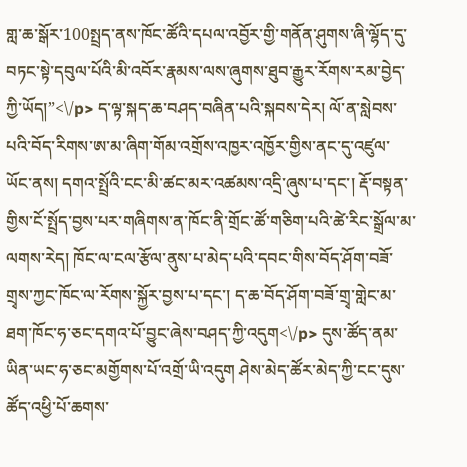གླ་ཆ་སྒོར་100སྤྲད་ནས་ཁོང་ཚོའི་དཔལ་འབྱོར་གྱི་གནོན་ཤུགས་ཞི་ལྷོད་དུ་བཏང་སྟེ་དབུལ་པོའི་མི་འབོར་རྣམས་ལས་ཞུགས་ཐུབ་རྒྱུར་རོགས་རམ་བྱེད་ཀྱི་ཡོད།”<\/p> ད་ལྟ་སྐད་ཆ་བཤད་བཞིན་པའི་སྐབས་དེར། ལོ་ན་སླེབས་པའི་བོད་རིགས་ཨ་མ་ཞིག་གོམ་འགྲོས་འཁྱར་འཁྱོར་གྱིས་ནང་དུ་འཛུལ་ཡོང་ནས། དགའ་སྤྲོའི་ངང་མི་ཚང་མར་འཚམས་འདྲི་ཞུས་པ་དང་། རྡོ་བསྟན་གྱིས་ངོ་སྤྲོད་བྱས་པར་གཞིགས་ན་ཁོང་ནི་གྲོང་ཚོ་གཅིག་པའི་ཚེ་རིང་སྒྲོལ་མ་ལགས་རེད། ཁོང་ལ་ངལ་རྩོལ་ནུས་པ་མེད་པའི་དབང་གིས་བོད་ཤོག་བཟོ་གྲྭས་ཀྱང་ཁོང་ལ་རོགས་སྐྱོར་བྱས་པ་དང་། ད་ཆ་བོད་ཤོག་བཟོ་གྲྭ་གླེང་མ་ཐག་ཁོང་ཧ་ཅང་དགའ་པོ་བྱུང་ཞེས་བཤད་ཀྱི་འདུག<\/p> དུས་ཚོད་ནམ་ཡིན་ཡང་ཧ་ཅང་མགྱོགས་པོ་འགྲོ་ཡི་འདུག ཤེས་མེད་ཚོར་མེད་ཀྱི་ངང་དུས་ཚོད་འཕྱི་པོ་ཆགས་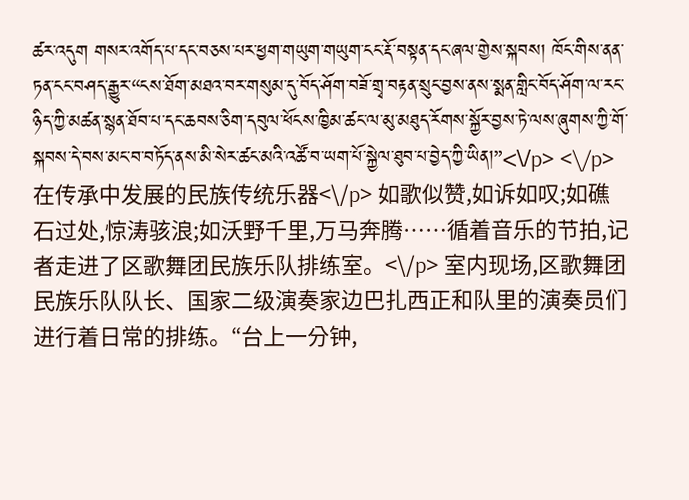ཚར་འདུག གསར་འགོད་པ་དང་བཅས་པར་ཕྱག་གཡུག་གཡུག་ངང་རྡོ་བསྟན་དང་ཞལ་གྱེས་སྐབས། ཁོང་གིས་ནན་ཏན་ངང་བཤད་རྒྱུར་“ངས་ཐོག་མཐའ་བར་གསུམ་དུ་བོད་ཤོག་བཟོ་གྲྭ་བརྟན་སྲུང་བྱས་ནས་སྨན་གླིང་བོད་ཤོག་ལ་རང་ཉིད་ཀྱི་མཚན་སྙན་ཐོབ་པ་དང་ཆབས་ཅིག་དབུལ་ཕོངས་ཁྱིམ་ཚང་ལ་མུ་མཐུད་རོགས་སྐྱོར་བྱས་ཏེ་ལས་ཞུགས་ཀྱི་གོ་སྐབས་དེ་བས་མང་བ་བཏོད་ནས་མི་སེར་ཚང་མའི་འཚོ་བ་ཡག་པོ་སྐྱེལ་ཐུབ་པ་བྱེད་ཀྱི་ཡིན།”<\/p> <\/p> 在传承中发展的民族传统乐器<\/p> 如歌似赞,如诉如叹;如礁石过处,惊涛骇浪;如沃野千里,万马奔腾……循着音乐的节拍,记者走进了区歌舞团民族乐队排练室。<\/p> 室内现场,区歌舞团民族乐队队长、国家二级演奏家边巴扎西正和队里的演奏员们进行着日常的排练。“台上一分钟,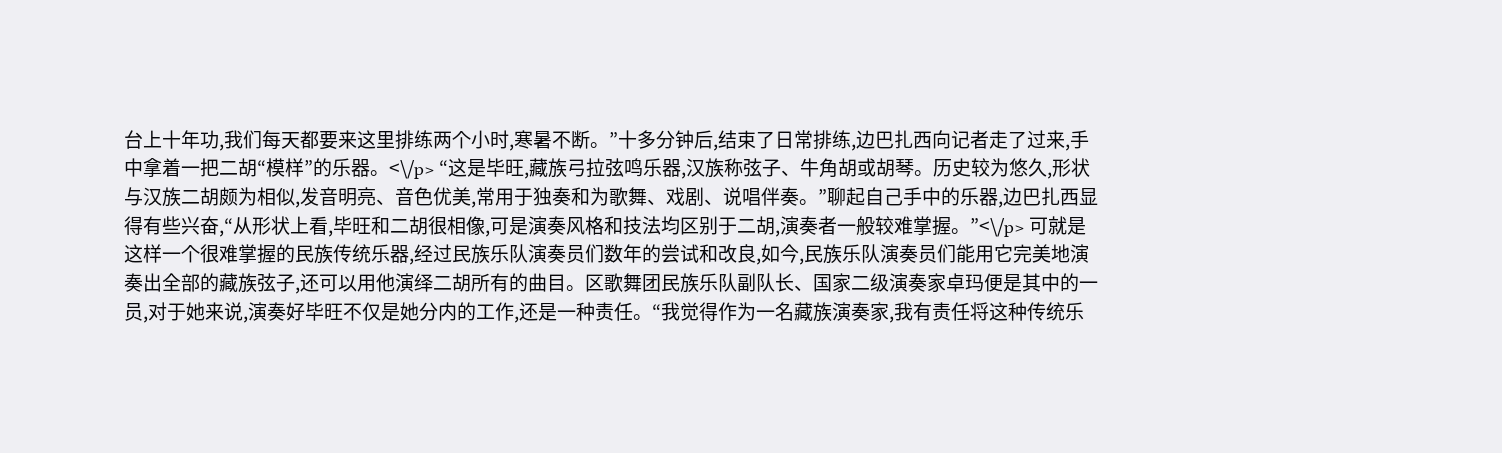台上十年功,我们每天都要来这里排练两个小时,寒暑不断。”十多分钟后,结束了日常排练,边巴扎西向记者走了过来,手中拿着一把二胡“模样”的乐器。<\/p> “这是毕旺,藏族弓拉弦鸣乐器,汉族称弦子、牛角胡或胡琴。历史较为悠久,形状与汉族二胡颇为相似,发音明亮、音色优美,常用于独奏和为歌舞、戏剧、说唱伴奏。”聊起自己手中的乐器,边巴扎西显得有些兴奋,“从形状上看,毕旺和二胡很相像,可是演奏风格和技法均区别于二胡,演奏者一般较难掌握。”<\/p> 可就是这样一个很难掌握的民族传统乐器,经过民族乐队演奏员们数年的尝试和改良,如今,民族乐队演奏员们能用它完美地演奏出全部的藏族弦子,还可以用他演绎二胡所有的曲目。区歌舞团民族乐队副队长、国家二级演奏家卓玛便是其中的一员,对于她来说,演奏好毕旺不仅是她分内的工作,还是一种责任。“我觉得作为一名藏族演奏家,我有责任将这种传统乐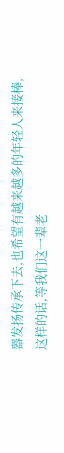器发扬传承下去,也希望有越来越多的年轻人来接棒,这样的话,等我们这一辈老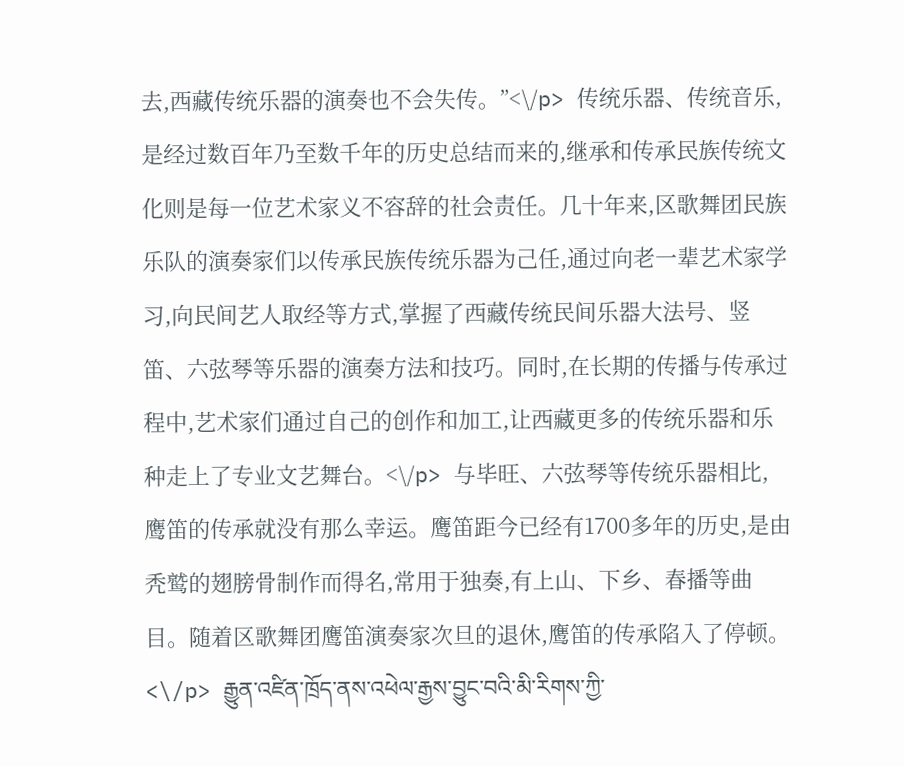去,西藏传统乐器的演奏也不会失传。”<\/p> 传统乐器、传统音乐,是经过数百年乃至数千年的历史总结而来的,继承和传承民族传统文化则是每一位艺术家义不容辞的社会责任。几十年来,区歌舞团民族乐队的演奏家们以传承民族传统乐器为己任,通过向老一辈艺术家学习,向民间艺人取经等方式,掌握了西藏传统民间乐器大法号、竖笛、六弦琴等乐器的演奏方法和技巧。同时,在长期的传播与传承过程中,艺术家们通过自己的创作和加工,让西藏更多的传统乐器和乐种走上了专业文艺舞台。<\/p> 与毕旺、六弦琴等传统乐器相比,鹰笛的传承就没有那么幸运。鹰笛距今已经有1700多年的历史,是由秃鹫的翅膀骨制作而得名,常用于独奏,有上山、下乡、春播等曲目。随着区歌舞团鹰笛演奏家次旦的退休,鹰笛的传承陷入了停顿。<\/p> རྒྱུན་འཛིན་ཁྲོད་ནས་འཕེལ་རྒྱས་བྱུང་བའི་མི་རིགས་ཀྱི་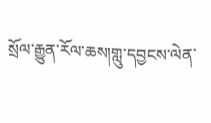སྲོལ་རྒྱུན་རོལ་ཆས།གླུ་དབྱངས་ལེན་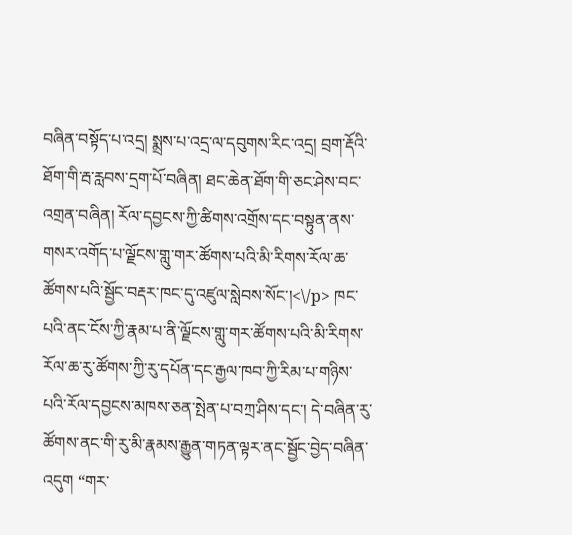བཞིན་བསྟོད་པ་འདྲ། སྨྲས་པ་འདྲ་ལ་དབུགས་རིང་འདྲ། བྲག་རྡོའི་ཐོག་གི་རྦ་རླབས་དྲག་པོ་བཞིན། ཐང་ཆེན་ཐོག་གི་ཅང་ཤེས་བང་འགྲན་བཞིན། རོལ་དབྱངས་ཀྱི་ཚིགས་འགྲོས་དང་བསྟུན་ནས་གསར་འགོད་པ་ལྗོངས་གླུ་གར་ཚོགས་པའི་མི་རིགས་རོལ་ཆ་ཚོགས་པའི་སྦྱོང་བརྡར་ཁང་དུ་འཛུལ་སླེབས་སོང་།<\/p> ཁང་པའི་ནང་ངོས་ཀྱི་རྣམ་པ་ནི་ལྗོངས་གླུ་གར་ཚོགས་པའི་མི་རིགས་རོལ་ཆ་རུ་ཚོགས་ཀྱི་རུ་དཔོན་དང་རྒྱལ་ཁབ་ཀྱི་རིམ་པ་གཉིས་པའི་རོལ་དབྱངས་མཁས་ཅན་སྤེན་པ་བཀྲ་ཤིས་དང་། དེ་བཞིན་རུ་ཚོགས་ནང་གི་རུ་མི་རྣམས་རྒྱུན་གཏན་ལྟར་ནང་སྦྱོང་བྱེད་བཞིན་འདུག “གར་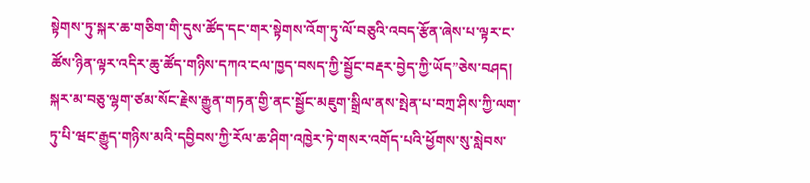སྟེགས་ཏུ་སྐར་ཆ་གཅིག་གི་དུས་ཚོད་དང་གར་སྟེགས་འོག་ཏུ་ལོ་བཅུའི་འབད་རྩོན་ཞེས་པ་ལྟར་ང་ཚོས་ཉིན་ལྟར་འདིར་ཆུ་ཚོད་གཉིས་དཀའ་ངལ་ཁྱད་བསད་ཀྱི་སྦྱོང་བརྡར་བྱེད་ཀྱི་ཡོད”ཅེས་བཤད། སྐར་མ་བཅུ་ལྷག་ཙམ་སོང་རྗེས་རྒྱུན་གཏན་གྱི་ནང་སྦྱོང་མཇུག་སྒྲིལ་ནས་སྤེན་པ་བཀྲ་ཤིས་ཀྱི་ལག་ཏུ་པི་ཝང་རྒྱུད་གཉིས་མའི་དབྱིབས་ཀྱི་རོལ་ཆ་ཤིག་འཁྱེར་ཏེ་གསར་འགོད་པའི་ཕྱོགས་སུ་སླེབས་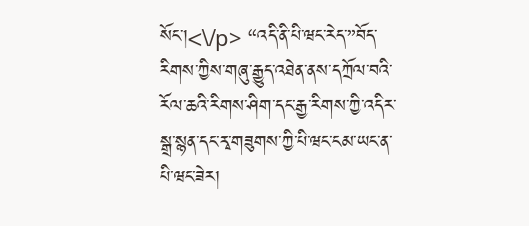སོང་།<\/p> “འདི་ནི་པི་ཝང་རེད་”བོད་རིགས་ཀྱིས་གཞུ་རྒྱུད་འཐེན་ནས་དཀྲོལ་བའི་རོལ་ཆའི་རིགས་ཤིག་དང་རྒྱ་རིགས་ཀྱི་འདིར་སྒྲ་སྙན་དང་རྭ་གཟུགས་ཀྱི་པི་ཝང་ངམ་ཡང་ན་པི་ཝང་ཟེར།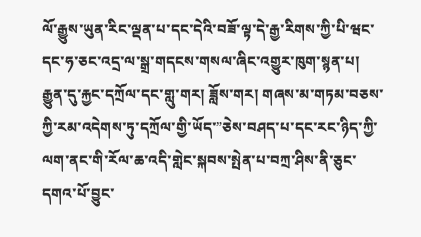ལོ་རྒྱུས་ཡུན་རིང་ལྡན་པ་དང་དེའི་བཟོ་ལྟ་དེ་རྒྱ་རིགས་ཀྱི་པི་ཝང་དང་ཧ་ཅང་འདྲ་ལ་སྒྲ་གདངས་གསལ་ཞིང་འགྱུར་ཁུག་སྙན་པ། རྒྱུན་དུ་རྐྱང་དཀྲོལ་དང་གླུ་གར། ཟློས་གར། གཞས་མ་གཏམ་བཅས་ཀྱི་རམ་འདེགས་ཏུ་དཀྲོལ་གྱི་ཡོད་”ཅེས་བཤད་པ་དང་རང་ཉིད་ཀྱི་ལག་ནང་གི་རོལ་ཆ་འདི་གླེང་སྐབས་སྤེན་པ་བཀྲ་ཤིས་ནི་ཅུང་དགའ་པོ་བྱུང་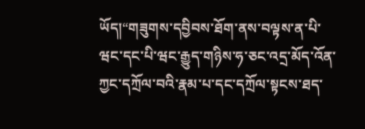ཡོད།“གཟུགས་དབྱིབས་ཐོག་ནས་བལྟས་ན་པི་ཝང་དང་པི་ཝང་རྒྱུད་གཉིས་ཧ་ཅང་འདྲ་མོད་འོན་ཀྱང་དཀྲོལ་བའི་རྣམ་པ་དང་དཀྲོལ་སྟངས་ཐད་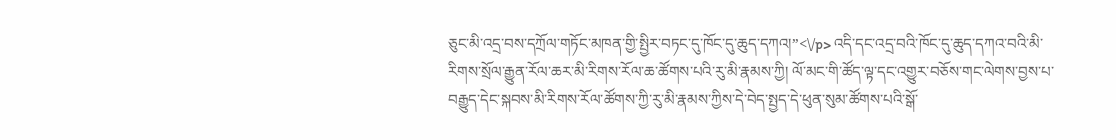ཅུང་མི་འདྲ་བས་དཀྲོལ་གཏོང་མཁན་གྱི་སྤྱིར་བཏང་དུ་ཁོང་དུ་ཆུད་དཀའ།”<\/p> འདི་དང་འདྲ་བའི་ཁོང་དུ་ཆུད་དཀའ་བའི་མི་རིགས་སྲོལ་རྒྱུན་རོལ་ཆར་མི་རིགས་རོལ་ཆ་ཚོགས་པའི་རུ་མི་རྣམས་ཀྱི། ལོ་མང་གི་ཚོད་ལྟ་དང་འགྱུར་བཅོས་གང་ལེགས་བྱས་པ་བརྒྱུད་དེང་སྐབས་མི་རིགས་རོལ་ཚོགས་ཀྱི་རུ་མི་རྣམས་ཀྱིས་དེ་བེད་སྤྱད་དེ་ཕུན་སུམ་ཚོགས་པའི་སྒོ་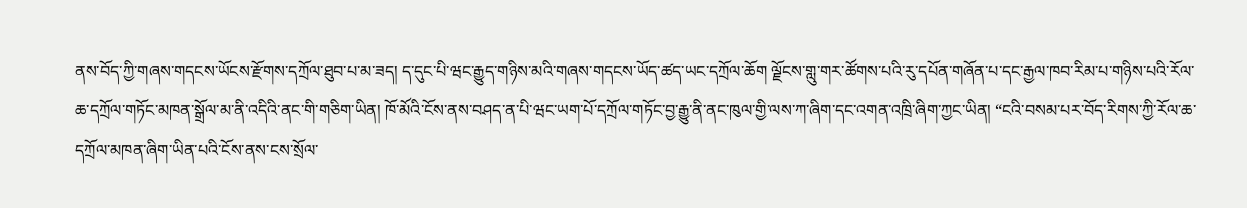ནས་བོད་ཀྱི་གཞས་གདངས་ཡོངས་རྫོགས་དཀྲོལ་ཐུབ་པ་མ་ཟད། ད་དུང་པི་ཝང་རྒྱུད་གཉིས་མའི་གཞས་གདངས་ཡོད་ཚད་ཡང་དཀྲོལ་ཆོག ལྗོངས་གླུ་གར་ཚོགས་པའི་རུ་དཔོན་གཞོན་པ་དང་རྒྱལ་ཁབ་རིམ་པ་གཉིས་པའི་རོལ་ཆ་དཀྲོལ་གཏོང་མཁན་སྒྲོལ་མ་ནི་འདིའི་ནང་གི་གཅིག་ཡིན། ཁོ་མོའི་ངོས་ནས་བཤད་ན་པི་ཝང་ཡག་པོ་དཀྲོལ་གཏོང་བྱ་རྒྱུ་ནི་ནང་ཁུལ་གྱི་ལས་ཀ་ཞིག་དང་འགན་འཁྲི་ཞིག་ཀྱང་ཡིན། “ངའི་བསམ་པར་བོད་རིགས་ཀྱི་རོལ་ཆ་དཀྲོལ་མཁན་ཞིག་ཡིན་པའི་ངོས་ནས་ངས་སྲོལ་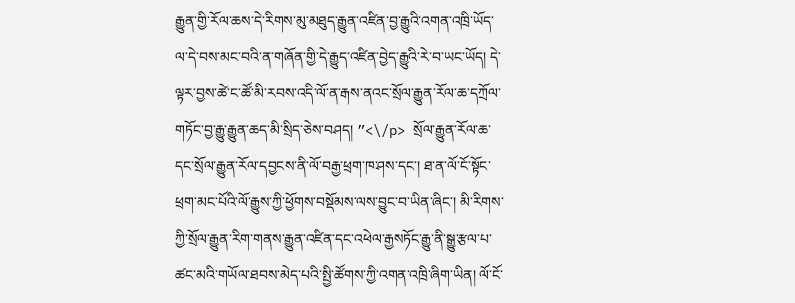རྒྱུན་གྱི་རོལ་ཆས་དེ་རིགས་མུ་མཐུད་རྒྱུན་འཛིན་བྱ་རྒྱུའི་འགན་འཁྲི་ཡོད་ལ་དེ་བས་མང་བའི་ན་གཞོན་གྱི་དེ་རྒྱུད་འཛིན་བྱེད་རྒྱུའི་རེ་བ་ཡང་ཡོད། དེ་ལྟར་བྱས་ཚེ་ང་ཚོ་མི་རབས་འདི་ལོ་ན་རྒས་ནའང་སྲོལ་རྒྱུན་རོལ་ཆ་དཀྲོལ་གཏོང་བྱ་རྒྱུ་རྒྱུན་ཆད་མི་སྲིད་ཅེས་བཤད། ”<\/p> སྲོལ་རྒྱུན་རོལ་ཆ་དང་སྲོལ་རྒྱུན་རོལ་དབྱངས་ནི་ལོ་བརྒྱ་ཕྲག་ཁ་ཤས་དང་། ཐ་ན་ལོ་ངོ་སྟོང་ཕྲག་མང་པོའི་ལོ་རྒྱུས་ཀྱི་ཕྱོགས་བསྡོམས་ལས་བྱུང་བ་ཡིན་ཞིང་། མི་རིགས་ཀྱི་སྲོལ་རྒྱུན་རིག་གནས་རྒྱུན་འཛིན་དང་འཕེལ་རྒྱསཏོང་རྒྱུ་ནི་སྒྱུ་རྩལ་པ་ཚང་མའི་གཡོལ་ཐབས་མེད་པའི་སྤྱི་ཚོགས་ཀྱི་འགན་འཁྲི་ཞིག་ཡིན། ལོ་ངོ་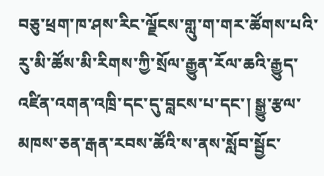བཅུ་ཕྲག་ཁ་ཤས་རིང་ལྗོངས་གླུ་ག་གར་ཚོགས་པའི་རུ་མི་ཚོས་མི་རིགས་ཀྱི་སྲོལ་རྒྱུན་རོལ་ཆའི་རྒྱུད་འཛིན་འགན་འཁྲི་དང་དུ་བླངས་པ་དང་། སྒྱུ་རྩལ་མཁས་ཅན་རྒན་རབས་ཚོའི་ས་ནས་སློབ་སྦྱོང་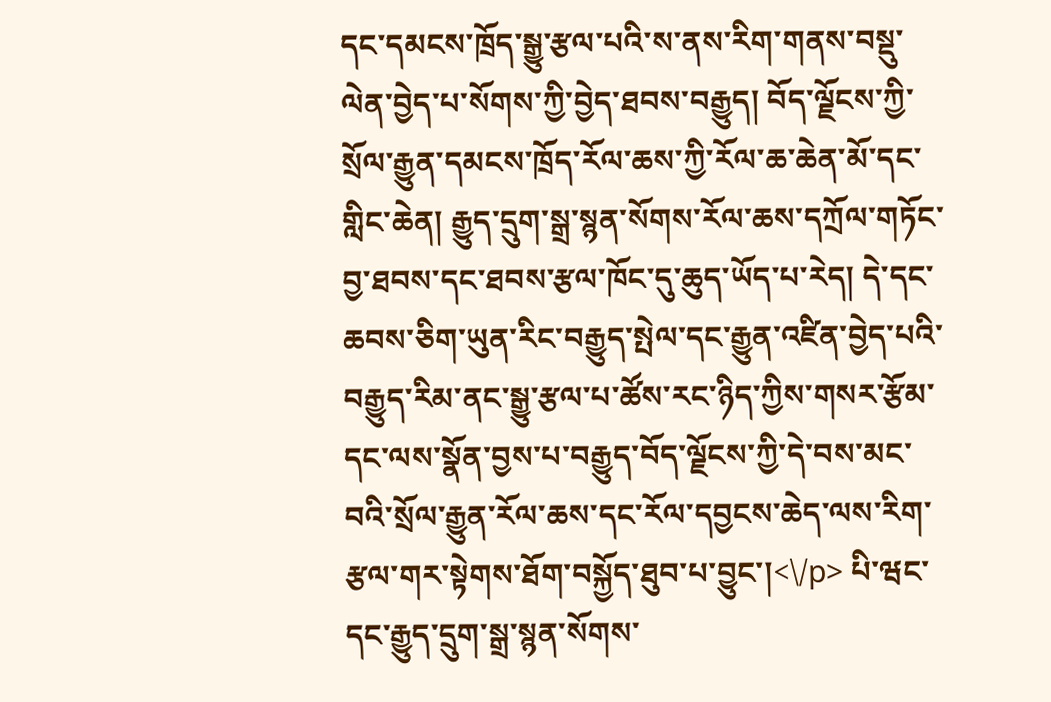དང་དམངས་ཁྲོད་སྒྱུ་རྩལ་པའི་ས་ནས་རིག་གནས་བསྡུ་ལེན་བྱེད་པ་སོགས་ཀྱི་བྱེད་ཐབས་བརྒྱུད། བོད་ལྗོངས་ཀྱི་སྲོལ་རྒྱུན་དམངས་ཁྲོད་རོལ་ཆས་ཀྱི་རོལ་ཆ་ཆེན་མོ་དང་གླིང་ཆེན། རྒྱུད་དྲུག་སྒྲ་སྙན་སོགས་རོལ་ཆས་དཀྲོལ་གཏོང་བྱ་ཐབས་དང་ཐབས་རྩལ་ཁོང་དུ་ཆུད་ཡོད་པ་རེད། དེ་དང་ཆབས་ཅིག་ཡུན་རིང་བརྒྱུད་སྤེལ་དང་རྒྱུན་འཛིན་བྱེད་པའི་བརྒྱུད་རིམ་ནང་སྒྱུ་རྩལ་པ་ཚོས་རང་ཉིད་ཀྱིས་གསར་རྩོམ་དང་ལས་སྣོན་བྱས་པ་བརྒྱུད་བོད་ལྗོངས་ཀྱི་དེ་བས་མང་བའི་སྲོལ་རྒྱུན་རོལ་ཆས་དང་རོལ་དབྱངས་ཆེད་ལས་རིག་རྩལ་གར་སྟེགས་ཐོག་བསྐྱོད་ཐུབ་པ་བྱུང་།<\/p> པི་ཝང་དང་རྒྱུད་དྲུག་སྒྲ་སྙན་སོགས་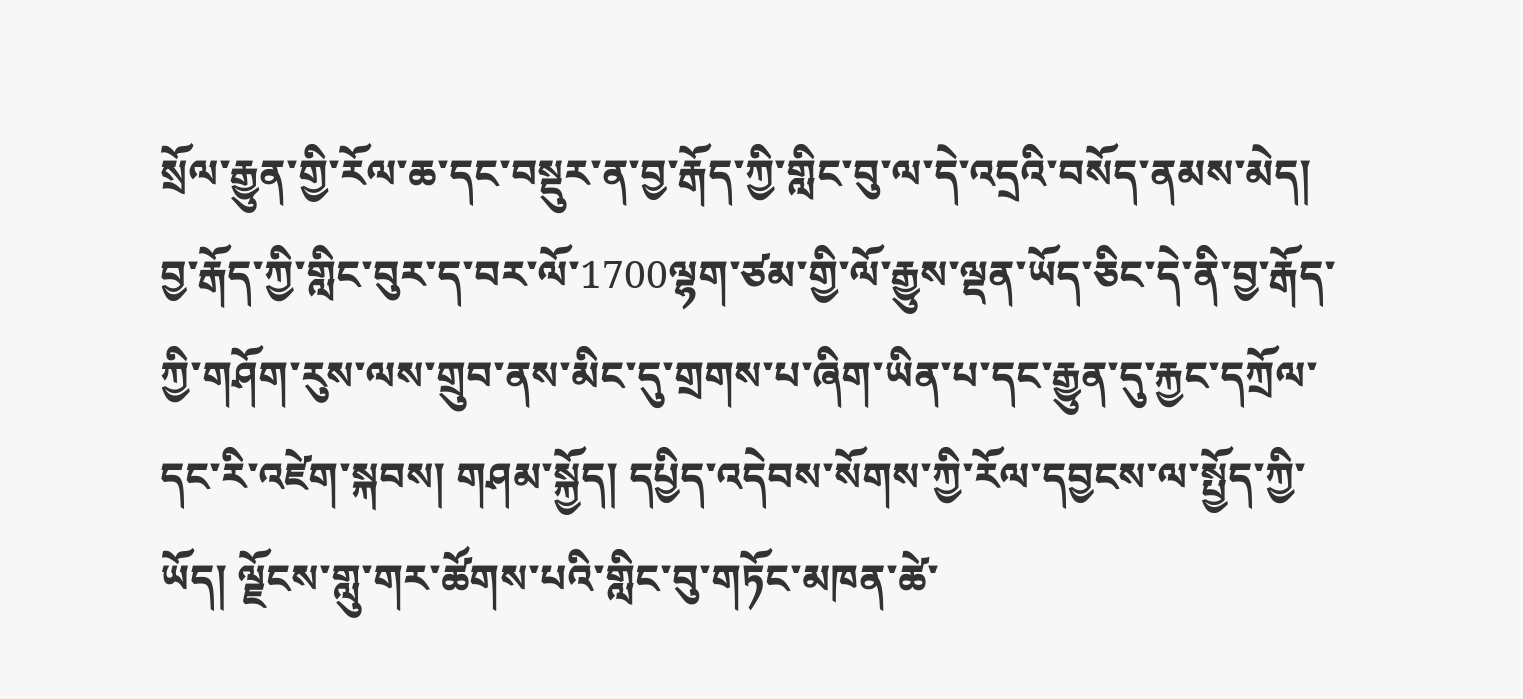སྲོལ་རྒྱུན་གྱི་རོལ་ཆ་དང་བསྡུར་ན་བྱ་རྒོད་ཀྱི་གླིང་བུ་ལ་དེ་འདྲའི་བསོད་ནམས་མེད། བྱ་རྒོད་ཀྱི་གླིང་བུར་ད་བར་ལོ་1700ལྷག་ཙམ་གྱི་ལོ་རྒྱུས་ལྡན་ཡོད་ཅིང་དེ་ནི་བྱ་རྒོད་ཀྱི་གཤོག་རུས་ལས་གྲུབ་ནས་མིང་དུ་གྲགས་པ་ཞིག་ཡིན་པ་དང་རྒྱུན་དུ་རྐྱང་དཀྲོལ་དང་རི་འཛེག་སྐབས། གཤམ་སྐྱོད། དཔྱིད་འདེབས་སོགས་ཀྱི་རོལ་དབྱངས་ལ་སྤྱོད་ཀྱི་ཡོད། ལྗོངས་གླུ་གར་ཚོགས་པའི་གླིང་བུ་གཏོང་མཁན་ཚེ་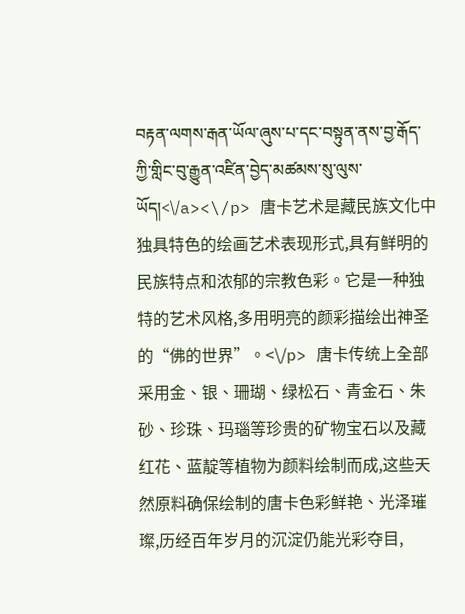བརྟན་ལགས་རྒན་ཡོལ་ཞུས་པ་དང་བསྟུན་ནས་བྱ་རྒོད་ཀྱི་གླིང་བུ་རྒྱུན་འཛིན་བྱེད་མཚམས་སུ་ལུས་ཡོད།<\/a><\/p> 唐卡艺术是藏民族文化中独具特色的绘画艺术表现形式,具有鲜明的民族特点和浓郁的宗教色彩。它是一种独特的艺术风格,多用明亮的颜彩描绘出神圣的“佛的世界”。<\/p> 唐卡传统上全部采用金、银、珊瑚、绿松石、青金石、朱砂、珍珠、玛瑙等珍贵的矿物宝石以及藏红花、蓝靛等植物为颜料绘制而成,这些天然原料确保绘制的唐卡色彩鲜艳、光泽璀璨,历经百年岁月的沉淀仍能光彩夺目,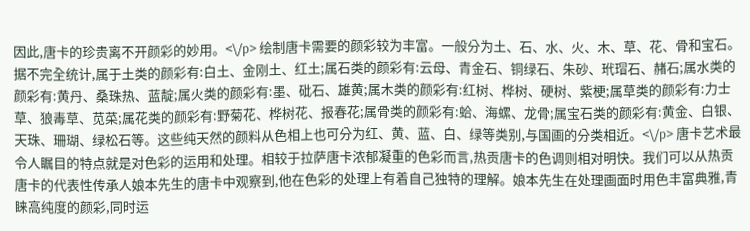因此,唐卡的珍贵离不开颜彩的妙用。<\/p> 绘制唐卡需要的颜彩较为丰富。一般分为土、石、水、火、木、草、花、骨和宝石。据不完全统计,属于土类的颜彩有:白土、金刚土、红土;属石类的颜彩有:云母、青金石、铜绿石、朱砂、玳瑁石、赭石;属水类的颜彩有:黄丹、桑珠热、蓝靛;属火类的颜彩有:墨、砒石、雄黄;属木类的颜彩有:红树、桦树、硬树、紫梗;属草类的颜彩有:力士草、狼毒草、苋菜;属花类的颜彩有:野菊花、桦树花、报春花;属骨类的颜彩有:蛤、海螺、龙骨;属宝石类的颜彩有:黄金、白银、天珠、珊瑚、绿松石等。这些纯天然的颜料从色相上也可分为红、黄、蓝、白、绿等类别,与国画的分类相近。<\/p> 唐卡艺术最令人瞩目的特点就是对色彩的运用和处理。相较于拉萨唐卡浓郁凝重的色彩而言,热贡唐卡的色调则相对明快。我们可以从热贡唐卡的代表性传承人娘本先生的唐卡中观察到,他在色彩的处理上有着自己独特的理解。娘本先生在处理画面时用色丰富典雅,青睐高纯度的颜彩,同时运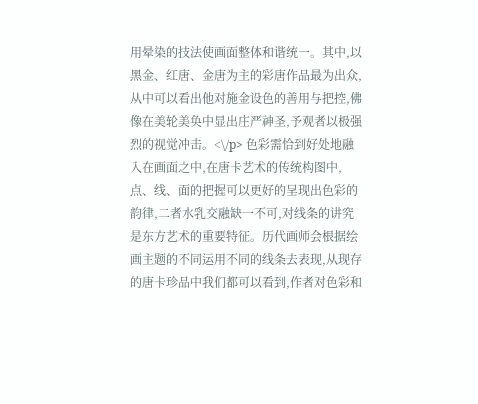用晕染的技法使画面整体和谐统一。其中,以黑金、红唐、金唐为主的彩唐作品最为出众,从中可以看出他对施金设色的善用与把控,佛像在美轮美奂中显出庄严神圣,予观者以极强烈的视觉冲击。<\/p> 色彩需恰到好处地融入在画面之中,在唐卡艺术的传统构图中,点、线、面的把握可以更好的呈现出色彩的韵律,二者水乳交融缺一不可,对线条的讲究是东方艺术的重要特征。历代画师会根据绘画主题的不同运用不同的线条去表现,从现存的唐卡珍品中我们都可以看到,作者对色彩和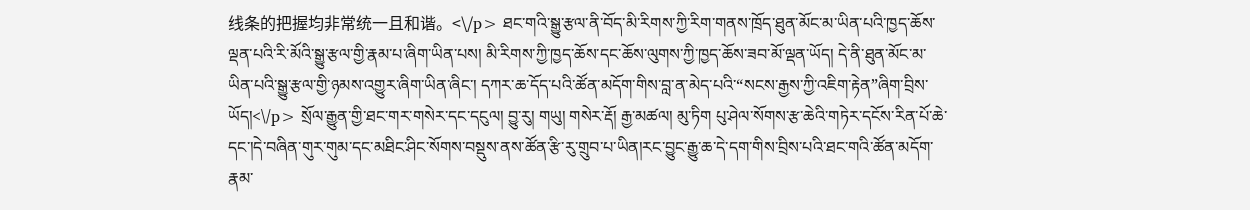线条的把握均非常统一且和谐。<\/p> ཐང་གའི་སྒྱུ་རྩལ་ནི་བོད་མི་རིགས་ཀྱི་རིག་གནས་ཁྲོད་ཐུན་མོང་མ་ཡིན་པའི་ཁྱད་ཆོས་ལྡན་པའི་རི་མོའི་སྒྱུ་རྩལ་གྱི་རྣམ་པ་ཞིག་ཡིན་པས། མི་རིགས་ཀྱི་ཁྱད་ཆོས་དང་ཆོས་ལུགས་ཀྱི་ཁྱད་ཆོས་ཟབ་མོ་ལྡན་ཡོད། དེ་ནི་ཐུན་མོང་མ་ཡིན་པའི་སྒྱུ་རྩལ་གྱི་ཉམས་འགྱུར་ཞིག་ཡིན་ཞིང་། དཀར་ཆ་དོད་པའི་ཚོན་མདོག་གིས་བླ་ན་མེད་པའི་“སངས་རྒྱས་ཀྱི་འཇིག་རྟེན”ཞིག་བྲིས་ཡོད།<\/p> སྲོལ་རྒྱུན་གྱི་ཐང་གར་གསེར་དང་དངུལ། བྱུ་རུ། གཡུ། གསེར་རྡོ། རྒྱ་མཚལ། མུ་ཏིག པུ་ཤེལ་སོགས་རྩ་ཆེའི་གཏེར་དངོས་རིན་པོ་ཆེ་དང་།དེ་བཞིན་གུར་གུམ་དང་མཐིང་ཤིང་སོགས་བསྡུས་ནས་ཚོན་རྩི་རུ་གྲུབ་པ་ཡིན།རང་བྱུང་རྒྱུ་ཆ་དེ་དག་གིས་བྲིས་པའི་ཐང་གའི་ཚོན་མདོག་རྣམ་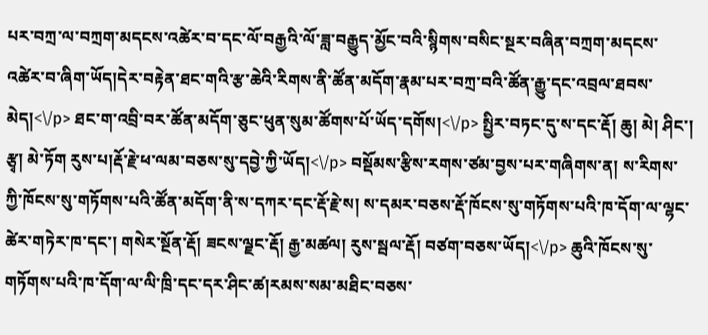པར་བཀྲ་ལ་བཀྲག་མདངས་འཚེར་བ་དང་ལོ་བརྒྱའི་ལོ་ཟླ་བརྒྱུད་མྱོང་བའི་སྙིགས་བསིང་སྔར་བཞིན་བཀྲག་མདངས་འཚེར་བ་ཞིག་ཡོད།དེར་བརྟེན་ཐང་གའི་རྩ་ཆེའི་རིགས་ནི་ཚོན་མདོག་རྣམ་པར་བཀྲ་བའི་ཚོན་རྒྱུ་དང་འབྲལ་ཐབས་མེད།<\/p> ཐང་ག་འབྲི་བར་ཚོན་མདོག་ཅུང་ཕུན་སུམ་ཚོགས་པོ་ཡོད་དགོས།<\/p> སྤྱིར་བཏང་དུ་ས་དང་རྡོ། ཆུ། མེ། ཤིང་། རྩྭ། མེ་ཏོག རུས་པ།རྡོ་རྗེ་ཕ་ལམ་བཅས་སུ་དབྱེ་ཀྱི་ཡོད།<\/p> བསྡོམས་རྩིས་རགས་ཙམ་བྱས་པར་གཞིགས་ན། ས་རིགས་ཀྱི་ཁོངས་སུ་གཏོགས་པའི་ཚོན་མདོག་ནི་ས་དཀར་དང་རྡོ་རྗེ་ས། ས་དམར་བཅས་རྡོ་ཁོངས་སུ་གཏོགས་པའི་ཁ་དོག་ལ་ལྷང་ཚེར་གཏེར་ཁ་དང་། གསེར་སྔོན་རྡོ། ཟངས་ལྗང་རྡོ། རྒྱ་མཚལ། རུས་སྦལ་རྡོ། བཙག་བཅས་ཡོད།<\/p> ཆུའི་ཁོངས་སུ་གཏོགས་པའི་ཁ་དོག་ལ་ལི་ཁྲི་དང་དར་ཤིང་ཚ།རམས་སམ་མཐིང་བཅས་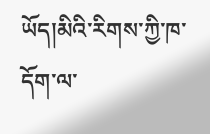ཡོད།མིའི་རིགས་ཀྱི་ཁ་དོག་ལ་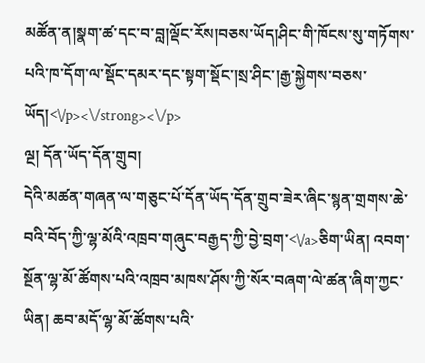མཚོན་ན།སྣག་ཚ་དང་བ་བླ།ལྡོང་རོས།བཅས་ཡོད།ཤིང་གི་ཁོངས་སུ་གཏོགས་པའི་ཁ་དོག་ལ་སྡོང་དམར་དང་སྟག་སྡོང་།སྲ་ཤིང་།རྒྱ་སྐྱེགས་བཅས་ཡོད།<\/p><\/strong><\/p>
ལྔ། དོན་ཡོད་དོན་གྲུབ།
དེའི་མཚན་གཞན་ལ་གཅུང་པོ་དོན་ཡོད་དོན་གྲུབ་ཟེར་ཞིང་སྙན་གྲགས་ཆེ་བའི་བོད་ཀྱི་ལྷ་མོའི་འཁྲབ་གཞུང་བརྒྱད་ཀྱི་བྱེ་བྲག་<\/a>ཅིག་ཡིན། འབག་སྔོན་ལྷ་མོ་ཚོགས་པའི་འཁྲབ་མཁས་ཤོས་ཀྱི་སོར་བཞག་ལེ་ཚན་ཞིག་ཀྱང་ཡིན། ཆབ་མདོ་ལྷ་མོ་ཚོགས་པའི་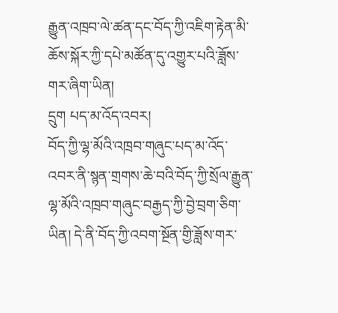རྒྱུན་འཁྲབ་ལེ་ཚན་དང་བོད་ཀྱི་འཇིག་རྟེན་མི་ཆོས་སྐོར་ཀྱི་དཔེ་མཚོན་དུ་འགྱུར་པའི་ཟློས་གར་ཞིག་ཡིན།
དྲུག པད་མ་འོད་འབར།
བོད་ཀྱི་ལྷ་མོའི་འཁྲབ་གཞུང་པད་མ་འོད་འབར་ནི་སྙན་གྲགས་ཆེ་བའི་བོད་ཀྱི་སྲོལ་རྒྱུན་ལྷ་མོའི་འཁྲབ་གཞུང་བརྒྱད་ཀྱི་བྱེ་བྲག་ཅིག་ཡིན། དེ་ནི་བོད་ཀྱི་འབག་སྔོན་གྱི་ཟློས་གར་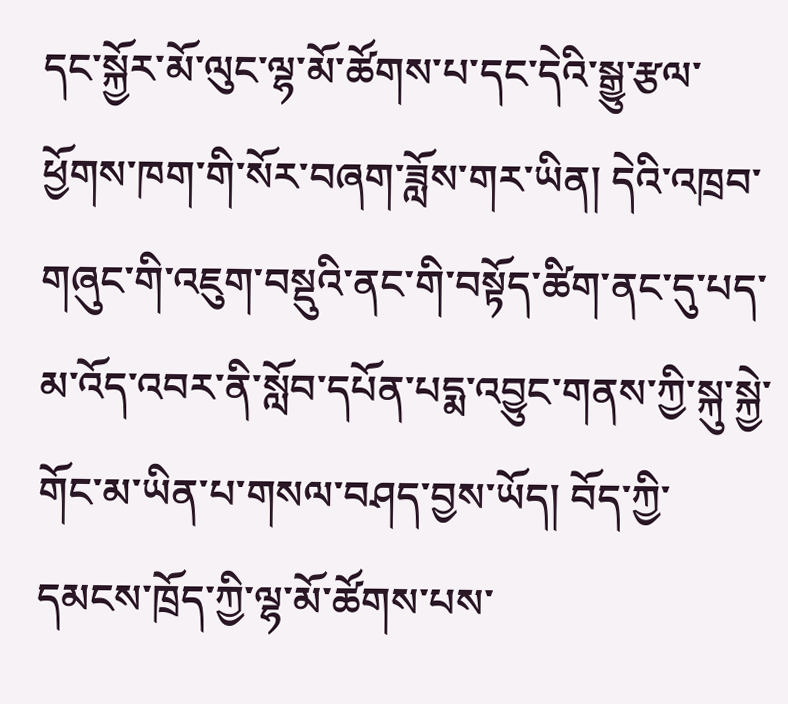དང་སྐྱོར་མོ་ལུང་ལྷ་མོ་ཚོགས་པ་དང་དེའི་སྒྱུ་རྩལ་ཕྱོགས་ཁག་གི་སོར་བཞག་ཟློས་གར་ཡིན། དེའི་འཁྲབ་གཞུང་གི་འཇུག་བསྡུའི་ནང་གི་བསྟོད་ཚིག་ནང་དུ་པད་མ་འོད་འབར་ནི་སློབ་དཔོན་པདྨ་འབྱུང་གནས་ཀྱི་སྐུ་སྐྱེ་གོང་མ་ཡིན་པ་གསལ་བཤད་བྱས་ཡོད། བོད་ཀྱི་དམངས་ཁྲོད་ཀྱི་ལྷ་མོ་ཚོགས་པས་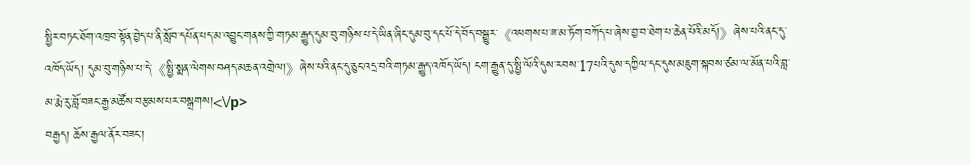སྤྱིར་བཏང་ཐོག་འཁྲབ་སྟོན་བྱེད་པ་ནི་སློབ་དཔོན་པད་མ་འབྱུང་གནས་ཀྱི་གཏམ་རྒྱུད་དུམ་བུ་གཉིས་པ་དེ་ཡིན་ཞིང་དུམ་བུ་དང་པོ་དེ་བོད་བསྒྱུར་《འཕགས་པ་ཟ་མ་ཏོག་བཀོད་པ་ཞེས་བྱ་བ་ཐེག་པ་ཆེན་པོའི་མདོ།》ཞེས་པའི་ནང་དུ་འཁོད་ཡོད། དུམ་བུ་གཉིས་པ་དེ་《སྤྱི་སྨན་ལེགས་བཤད་མཆན་འགྲེལ།》ཞེས་པའི་ནང་དུ་ཅུང་འདྲ་བའི་གཏམ་རྒྱུད་འཁོད་ཡོད། ངག་རྒྱུན་དུ་སྤྱི་ལོའི་དུས་རབས་17པའི་དུས་དཀྱིལ་དང་དུས་མཇུག་སྐབས་ཙམ་ལ་མོན་པའི་བླ་མ་རྨེ་རུ་བློ་བཟང་རྒྱ་མཚོས་བརྩམས་པར་བསྒྲགས།<\/p>
བརྒྱད། ཆོས་རྒྱལ་ནོར་བཟང་།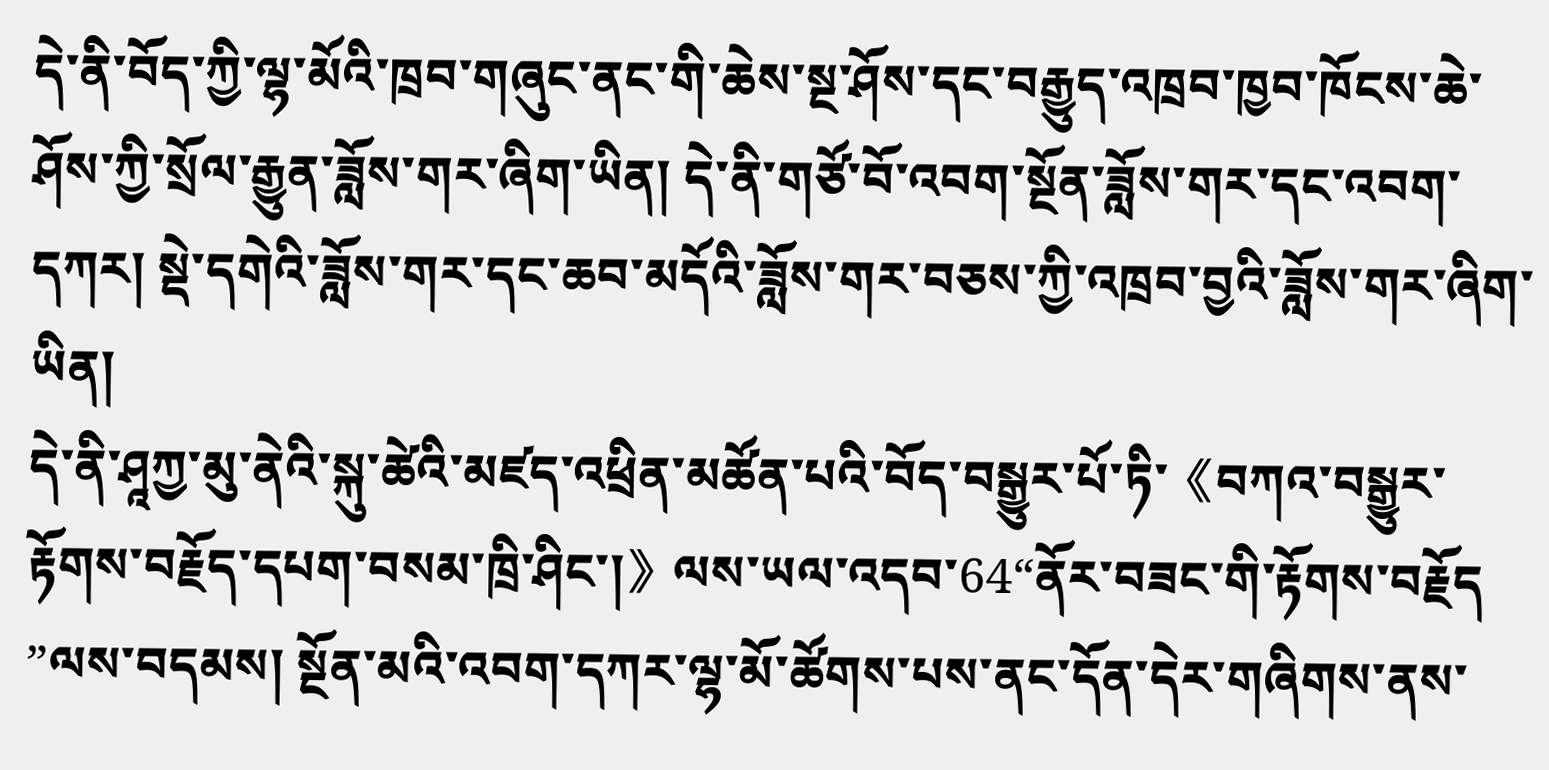དེ་ནི་བོད་ཀྱི་ལྷ་མོའི་ཁྲབ་གཞུང་ནང་གི་ཆེས་སྔ་ཤོས་དང་བརྒྱུད་འཁྲབ་ཁྱབ་ཁོངས་ཆེ་ཤོས་ཀྱི་སྲོལ་རྒྱུན་ཟློས་གར་ཞིག་ཡིན། དེ་ནི་གཙོ་བོ་འབག་སྔོན་ཟློས་གར་དང་འབག་དཀར། སྡེ་དགེའི་ཟློས་གར་དང་ཆབ་མདོའི་ཟློས་གར་བཅས་ཀྱི་འཁྲབ་བྱའི་ཟློས་གར་ཞིག་ཡིན།
དེ་ནི་ཤཱཀྱ་མུ་ནེའི་སྐུ་ཚེའི་མཛད་འཕྲིན་མཚོན་པའི་བོད་བསྒྱུར་པོ་ཏི་《བཀའ་བསྒྱུར་རྟོགས་བརྗོད་དཔག་བསམ་ཁྲི་ཤིང་།》ལས་ཡལ་འདབ་64“ནོར་བཟང་གི་རྟོགས་བརྗོད ”ལས་བདམས། སྔོན་མའི་འབག་དཀར་ལྷ་མོ་ཚོགས་པས་ནང་དོན་དེར་གཞིགས་ནས་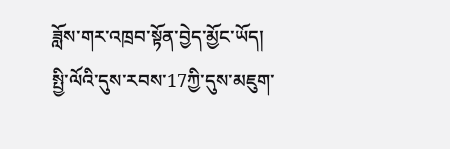ཟློས་གར་འཁྲབ་སྟོན་བྱེད་མྱོང་ཡོད། སྤྱི་ལོའི་དུས་རབས་17ཀྱི་དུས་མཇུག་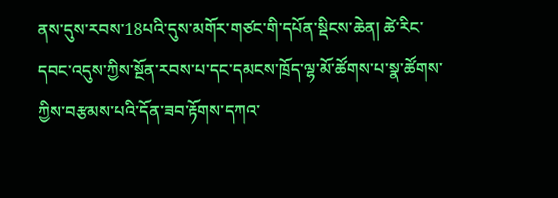ནས་དུས་རབས་18པའི་དུས་མགོར་གཙང་གི་དཔོན་སྡིངས་ཆེན། ཚེ་རིང་དབང་འདུས་ཀྱིས་སྔོན་རབས་པ་དང་དམངས་ཁྲོད་ལྷ་མོ་ཚོགས་པ་སྣ་ཚོགས་ཀྱིས་བརྩམས་པའི་དོན་ཟབ་རྟོགས་དཀའ་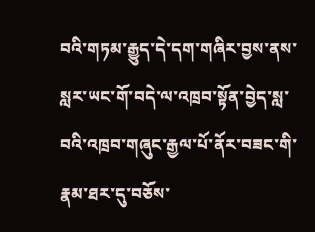བའི་གཏམ་རྒྱུད་དེ་དག་གཞིར་བྱས་ནས་སླར་ཡང་གོ་བདེ་ལ་འཁྲབ་སྟོན་བྱེད་སླ་བའི་འཁྲབ་གཞུང་རྒྱལ་པོ་ནོར་བཟང་གི་རྣམ་ཐར་དུ་བཅོས་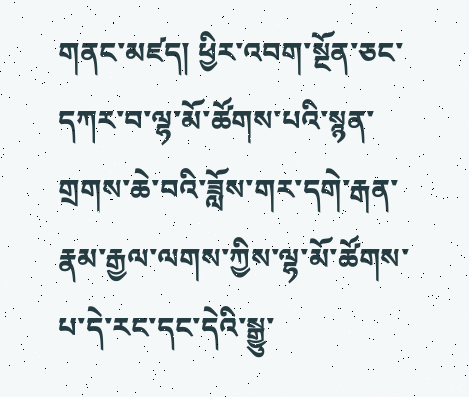གནང་མཛད། ཕྱིར་འབག་སྔོན་ཅང་དཀར་བ་ལྷ་མོ་ཚོགས་པའི་སྙན་གྲགས་ཆེ་བའི་ཟློས་གར་དགེ་རྒན་རྣམ་རྒྱལ་ལགས་ཀྱིས་ལྷ་མོ་ཚོགས་པ་དེ་རང་དང་དེའི་སྒྱུ་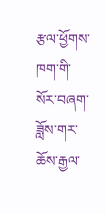རྩལ་ཕྱོགས་ཁག་གི་སོར་བཞག་ཟློས་གར་ཆོས་རྒྱལ་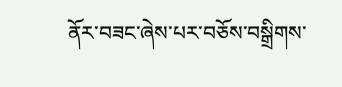ནོར་བཟང་ཞེས་པར་བཅོས་བསྒྲིགས་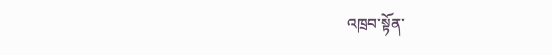འཁྲབ་སྟོན་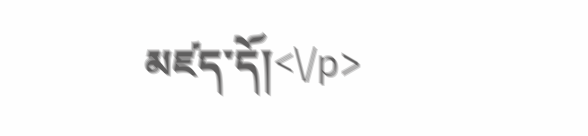མཛད་དོ།<\/p>